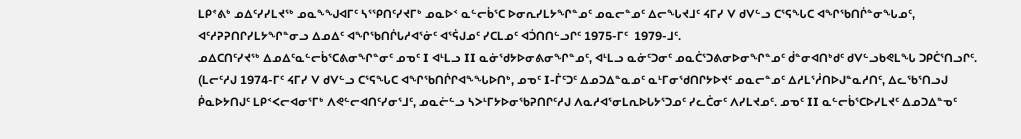ᒪᑭᕝᕕᒃ ᓄᐃᑦᓯᓯᒪᔪᖅ ᓄᓇᖕᖑᐊᒥᑦ ᓴᕐᕿᑎᑦᓯᔪᒥᒃ ᓄᓇᐅᑉ ᓇᓪᓕᑳᕐᑕ ᐅᓂᕆᓯᒪᔭᖏᓐᓄᑦ ᓄᓇᓕᓐᓄᑦ ᐃᓕᖓᔪᒧᑦ ᔦᒥᓯ ᐯ ᑯᐯᓪᓗ ᑕᕐᕋᖓᑕ ᐊᖏᖃᑎᒌᓐᓂᖓᓄᑦ, ᐊᑦᓱᕈᕈᑎᒋᓯᒪᔭᖏᓐᓂᓗ ᐃᓄᐃᑦ ᐊᖏᖃᑎᒌᒐᓱᐊᕐᓃᑦ ᐊᕐᕌᒍᓄᑦ ᓯᑕᒪᓄᑦ ᐊᑑᑎᑎᓪᓗᒋᑦ 1975-ᒥᑦ  1979-ᒧᑦ.
ᓄᐃᑕᑎᑦᓯᔪᖅ ᐃᓄᐃᑦᓇᓪᓕᑳᕐᑕᕕᓂᖏᓐᓂᑦ ᓄᓀᑦ I ᐊᒻᒪᓗ II ᓇᓃᖁᔭᐅᓂᕕᓂᖏᓐᓄᑦ, ᐊᒻᒪᓗ ᓇᓃᑦᑐᓂᑦ ᓄᓇᑖᕐᑐᕕᓂᐅᓂᖏᓐᓄᑦ ᑰᓐᓂᐊᑎᒃᑯᑦ ᑯᐯᓪᓗᑲᕙᒪᖓ ᑐᑭᑖᕐᑎᓗᒋᑦ. (ᒪᓕᑦᓱᒍ 1974-ᒥᑦ ᔦᒥᓯ ᐯ ᑯᐯᓪᓗ ᑕᕐᕋᖓᑕ ᐊᖏᖃᑎᒌᒋᐊᖕᖓᐅᑎᒃ, ᓄᓀᑦ I-ᒦᑦᑐᑦ ᐃᓄᑐᐃᓐᓇᓄᑦ ᓇᒻᒥᓂᖁᑎᒋᔭᐅᔪᑦ ᓄᓇᓕᓐᓄᑦ ᐃᓱᒪᕐᓲᑎᐅᒍᓐᓇᓱᑎᑦ, ᐃᓚᖃᕐᑎᓗᒍ ᑮᓇᐅᔭᑎᒍᑦ ᒪᑭᑉᐸᓕᐊᓂᕐᒥᒃ ᐱᕙᓪᓕᐊᑎᑦᓯᓂᕐᒧᑦ, ᓄᓇᓖᓪᓗ ᓴᐳᒻᒥᔭᐅᓂᖃᕈᑎᒋᑦᓱᒍ ᐱᓇᓱᐊᕐᓂᒪᕆᐅᒐᔭᕐᑐᓄᑦ ᓯᓚᑖᓂᑦ ᐱᓯᒪᔪᓄᑦ. ᓄᓀᑦ II ᓇᓪᓕᑳᕐᑕᐅᓯᒪᔪᑦ ᐃᓄᑐᐃᓐᓀᑦ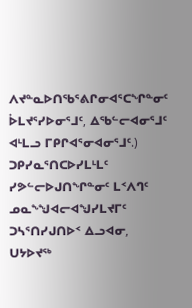ᐱᔪᓐᓇᐅᑎᖃᕐᕕᒋᓂᐊᕐᑕᖏᓐᓂᑦ ᐆᒪᔪᕐᓯᐅᓂᕐᒧᑦ, ᐃᖃᓪᓕᐊᓂᕐᒧᑦ ᐊᒻᒪᓗ ᒥᑭᒋᐊᕐᓂᐊᓂᕐᒧᑦ.)
ᑐᑭᓯᓇᕐᑎᑕᐅᓯᒪᒻᒪᑦ ᓯᕗᓪᓕᐅᒍᑎᖏᓐᓂᑦ ᒪᑉᐱᒉᑦ ᓄᓇᖕᖑᐊᓕᐊᖑᓯᒪᔪᒥᑦ ᑐᓴᕐᑎᓯᒍᑎᐅᑉ ᐃᓗᐊᓂ, ᑌᔭᐅᔪᖅ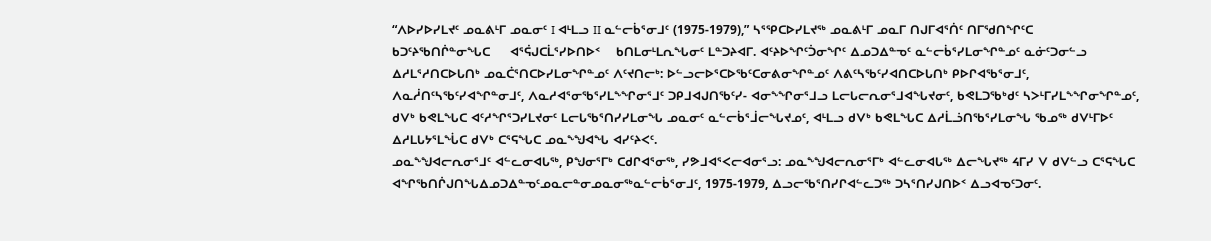“ᐱᐅᓯᐅᓯᒪᔪᑦ ᓄᓇᕕᒻᒥ ᓄᓇᓂᑦ I ᐊᒻᒪᓗ II ᓇᓪᓕᑳᕐᓂᒧᑦ (1975-1979),” ᓴᕐᕿᑕᐅᓯᒪᔪᖅ ᓄᓇᕕᒻᒥ ᓄᓇᒥ ᑎᒍᒥᐊᕐᑏᑦ ᑎᒥᖁᑎᖏᑦᑕ     ᑲᑐᑦᔨᖃᑎᒌᓐᓂᖓᑕ     ᐊᕐᕌᒍᑕᒫᕐᓯᐅᑎᐅᑉ    ᑲᑎᒪᓂᒻᒪᕆᖓᓂᑦ ᒪᓐᑐᔨᐊᒥ. ᐊᑦᔨᐅᖏᑦᑑᓂᖏᑦ ᐃᓄᑐᐃᓐᓀᑦ ᓇᓪᓕᑳᕐᓯᒪᓂᖏᓐᓄᑦ ᓇᓃᑦᑐᓂᓪᓗ ᐃᓱᒪᕐᓱᑎᑕᐅᒐᑎᒃ ᓄᓇᑖᕐᑎᑕᐅᓯᒪᓂᖏᓐᓄᑦ ᐱᑦᔪᑎᓕᒃ: ᐅᓪᓗᓕᐅᕐᑕᐅᖃᑦᑕᓂᕕᓂᖏᓐᓄᑦ ᐱᕕᑦᓴᖃᑦᓯᐊᑎᑕᐅᒐᑎᒃ ᑭᐅᒋᐊᖃᕐᓂᒧᑦ, ᐱᓇᓲᑎᑦᓴᖃᑦᓯᐊᖏᓐᓂᒧᑦ, ᐱᓇᓱᐊᕐᓂᖃᕐᓯᒪᖕᖏᓂᕐᒧᑦ ᑐᑭᒧᐊᒍᑎᖃᑦᓯ- ᐊᓂᖕᖏᓂᕐᒧᓗ ᒪᓕᒐᓕᕆᓂᕐᒧᐊᖓᔪᓂᑦ, ᑲᕙᒪᑐᖃᒃᑯᑦ ᓴᐳᒻᒥᓯᒪᖕᖏᓂᖏᓐᓄᑦ, ᑯᐯᒃ ᑲᕙᒪᖓᑕ ᐊᑦᓱᖏᕐᑐᓯᒪᔪᓂᑦ ᒪᓕᒐᖃᕐᑎᓯᓯᒪᓂᖓ ᓄᓇᓂᑦ ᓇᓪᓕᑳᕐᒨᓕᖓᔪᓄᑦ, ᐊᒻᒪᓗ ᑯᐯᒃ ᑲᕙᒪᖓᑕ ᐃᓱᒫᓘᑎᖃᕐᓯᒪᓂᖓ ᖃᓄᖅ ᑯᐯᒻᒥᐅᑦ ᐃᓱᒪᒐᔭᕐᒪᖔᑕ ᑯᐯᒃ ᑕᕐᕋᖓᑕ ᓄᓇᖕᖑᐊᖓ ᐊᓯᑦᔨᐸᑦ.
ᓄᓇᖕᖑᐊᓕᕆᓂᕐᒧᑦ ᐊᓪᓚᓂᐊᒐᖅ, ᑭᖑᓂᕐᒥᒃ ᑕᑯᒋᐊᕐᓂᖅ, ᓯᕗᒧᐊᕐᐸᓕᐊᓂᕐᓗ: ᓄᓇᖕᖑᐊᓕᕆᓂᕐᒥᒃ ᐊᓪᓚᓂᐊᒐᖅ ᐃᓕᖓᔪᖅ ᔦᒥᓯ ᐯ ᑯᐯᓪᓗ ᑕᕐᕋᖓᑕ ᐊᖏᖃᑎᒌᒍᑎᖓᐃᓄᑐᐃᓐᓀᑦᓄᓇᓕᓐᓂᓄᓇᓂᖅᓇᓪᓕᑳᕐᓂᒧᑦ, 1975-1979, ᐃᓗᓕᖃᕐᑎᓯᒋᐊᓪᓚᑐᖅ ᑐᓴᕐᑎᓯᒍᑎᐅᑉ ᐃᓗᐊᓀᑦᑐᓂᑦ.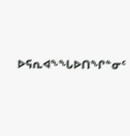ᐅᕋᕆᐊᖕᖓᐅᑎᖏᓐᓂᑦ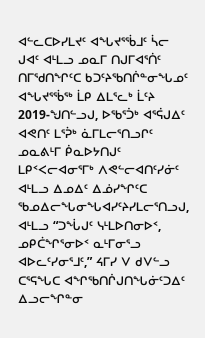ᐊᓪᓚᑕᐅᓯᒪᔪᑦ ᐊᖓᔪᕐᖄᒧᑦ ᓵᓕ ᒍᐊᑦ ᐊᒻᒪᓗ ᓄᓇᒥ ᑎᒍᒥᐊᕐᑏᑦ ᑎᒥᖁᑎᖏᑦᑕ ᑲᑐᑦᔨᖃᑎᒌᓐᓂᖓᓄᑦ ᐊᖓᔪᕐᖄᖅ ᒫᑭ ᐃᒪᕐᓚᒃ ᒫᑦᔨ 2019-ᖑᑎᓪᓗᒍ, ᐅᖃᕐᑑᒃ ᐊᕐᕌᒍᐃᑦ ᐊᕙᑎᑦ ᒪᕐᕉᒃ ᓈᒥᒪᓕᕐᑎᓗᒋᑦ ᓄᓇᕕᒻᒥ ᑮᓇᐅᔭᑎᒍᑦ ᒪᑭᑉᐸᓕᐊᓂᕐᒥᒃ ᐱᕙᓪᓕᐊᑎᑦᓯᓃᑦ ᐊᒻᒪᓗ ᐃᓄᐃᑦ ᐃᓅᓯᖏᑦᑕ ᖃᓄᐃᓕᖓᓂᖓᐊᓯᑦᔨᓯᒪᓕᕐᑎᓗᒍ, ᐊᒻᒪᓗ “ᑐᖔᒍᑦ ᓭᒻᒪᐅᑎᓂᐅᑉ, ᓄᑭᑖᖏᕐᓂᐅᑉ ᓇᒻᒥᓂᕐᓗ ᐊᐅᓚᑦᓯᓂᕐᒧᑦ,” ᔦᒥᓯ ᐯ ᑯᐯᓪᓗ ᑕᕐᕋᖓᑕ ᐊᖏᖃᑎᒌᒍᑎᖓᓃᑦᑐᐃᑦ ᐃᓗᓕᖏᓐᓂ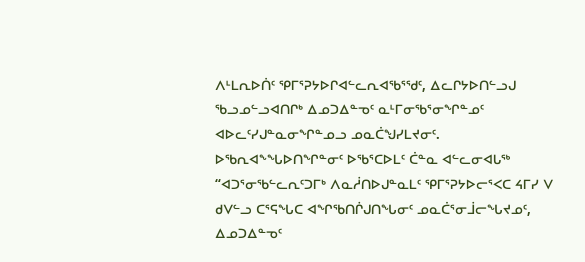ᐱᒻᒪᕆᐅᑏᑦ ᕿᒥᕐᕈᔭᐅᒋᐊᓪᓚᕆᐊᖃᕐᖁᑦ, ᐃᓚᒋᔭᐅᑎᓪᓗᒍ ᖃᓗᓄᓪᓗᐊᑎᒋᒃ ᐃᓄᑐᐃᓐᓀᑦ ᓇᒻᒥᓂᖃᕐᓂᖏᓐᓄᑦ ᐊᐅᓚᑦᓯᒍᓐᓇᓂᖏᓐᓄᓗ ᓄᓇᑖᖑᓯᒪᔪᓂᑦ.
ᐅᖃᕆᐊᖕᖓᐅᑎᖏᓐᓂᑦ ᐅᖃᕐᑕᐅᒪᑦ ᑖᓐᓇ ᐊᓪᓚᓂᐊᒐᖅ “ᐊᑐᕐᓂᖃᓪᓚᕆᑦᑐᒥᒃ ᐱᓇᓲᑎᐅᒍᓐᓇᒪᑦ ᕿᒥᕐᕈᔭᐅᓕᕐᐸᑕ ᔦᒥᓯ ᐯ ᑯᐯᓪᓗ ᑕᕐᕋᖓᑕ ᐊᖏᖃᑎᒌᒍᑎᖓᓂᑦ ᓄᓇᑖᕐᓂᒨᓕᖓᔪᓄᑦ, ᐃᓄᑐᐃᓐᓀᑦ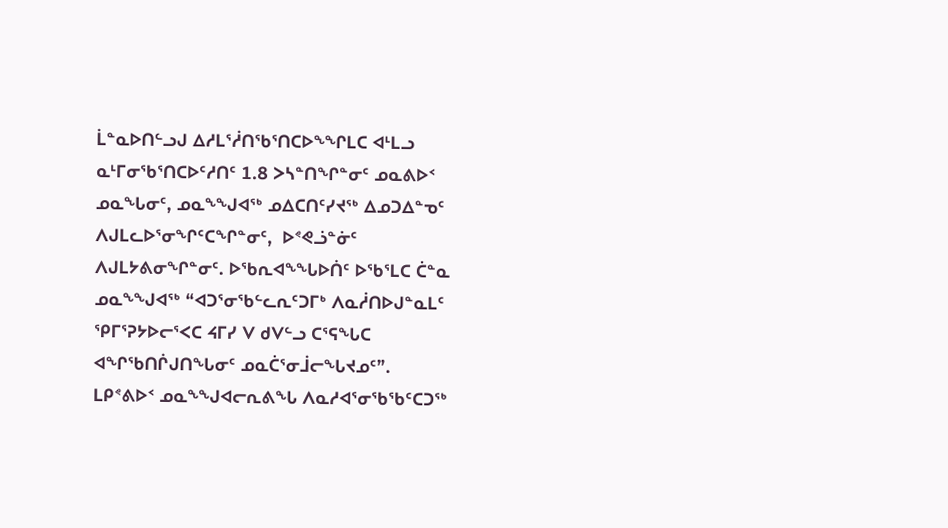ᒫᓐᓇᐅᑎᓪᓗᒍ ᐃᓱᒪᕐᓲᑎᖃᕐᑎᑕᐅᖕᖏᒪᑕ ᐊᒻᒪᓗ ᓇᒻᒥᓂᖃᕐᑎᑕᐅᑦᓱᑎᑦ 1.8 ᐳᓴᓐᑎᖏᓐᓂᑦ ᓄᓇᕕᐅᑉ ᓄᓇᖓᓂᑦ, ᓄᓇᖕᖑᐊᖅ ᓄᐃᑕᑎᑦᓯᔪᖅ ᐃᓄᑐᐃᓐᓀᑦ  ᐱᒍᒪᓚᐅᕐᓂᖏᑦᑕᖏᓐᓂᑦ,  ᐅᕝᕙᓘᓐᓃᑦ ᐱᒍᒪᔭᕕᓂᖏᓐᓂᑦ. ᐅᖃᕆᐊᖕᖓᐅᑏᑦ ᐅᖃᕐᒪᑕ ᑖᓐᓇ ᓄᓇᖕᖑᐊᖅ “ᐊᑐᕐᓂᖃᓪᓚᕆᑦᑐᒥᒃ ᐱᓇᓲᑎᐅᒍᓐᓇᒪᑦ ᕿᒥᕐᕈᔭᐅᓕᕐᐸᑕ ᔦᒥᓯ ᐯ ᑯᐯᓪᓗ ᑕᕐᕋᖓᑕ ᐊᖏᖃᑎᒌᒍᑎᖓᓂᑦ ᓄᓇᑖᕐᓂᒨᓕᖓᔪᓄᑦ”.
ᒪᑭᕝᕕᐅᑉ ᓄᓇᖕᖑᐊᓕᕆᕕᖓ ᐱᓇᓱᐊᕐᓂᖃᖃᑦᑕᑐᖅ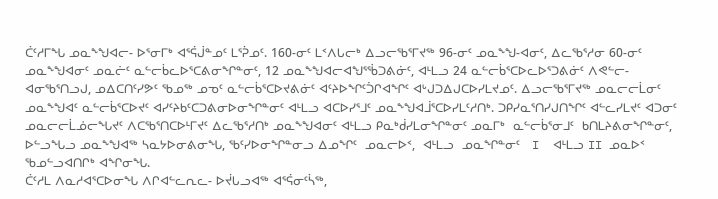ᑖᑦᓱᒥᖓ ᓄᓇᖕᖑᐊᓕ- ᐅᕐᓂᒥᒃ ᐊᕐᕌᒎᓐᓄᑦ ᒪᕐᕉᓄᑦ. 160-ᓂᑦ ᒪᑉᐱᒐᓕᒃ ᐃᓗᓕᖃᕐᒥᔪᖅ 96-ᓂᑦ ᓄᓇᖕᖑ-ᐊᓂᑦ, ᐃᓚᖃᕐᓱᓂ 60-ᓂᑦ ᓄᓇᖕᖑᐊᓂᑦ ᓄᓇᓖᑦ ᓇᓪᓕᑳᓚᐅᕐᑕᕕᓂᖏᓐᓂᑦ, 12 ᓄᓇᖕᖑᐊᓕᐊᖑᕐᖄᑐᕕᓃᑦ, ᐊᒻᒪᓗ 24 ᓇᓪᓕᑳᕐᑕᐅᓚᐅᕐᑐᕕᓃᑦ ᐱᕙᓪᓕ- ᐊᓂᖃᕐᑎᓗᒍ, ᓄᐃᑕᑎᑦᓯᕗᑦ ᖃᓄᖅ ᓄᓀᑦ ᓇᓪᓕᑳᕐᑕᐅᔪᕕᓃᑦ ᐊᑦᔨᐅᖏᑦᑑᒋᐊᖏᑦ ᐊᒡᒍᑐᐃᒍᑕᐅᓯᒪᔪᓄᑦ. ᐃᓗᓕᖃᕐᒥᔪᖅ ᓄᓇᓕᓕᒫᓂᑦ ᓄᓇᖕᖑᐊᑦ ᓇᓪᓕᑳᕐᑕᐅᔪᑦ ᐊᓯᑦᔨᑲᑦᑕᑐᕕᓂᐅᓂᖏᓐᓂᑦ ᐊᒻᒪᓗ ᐊᑕᐅᓯᕐᒧᑦ ᓄᓇᖕᖑᐊᒨᕐᑕᐅᓯᒪᑦᓱᑎᒃ. ᑐᑭᓯᓇᕐᑎᓯᒍᑎᖏᑦ ᐊᓪᓚᓯᒪᔪᑦ ᐊᑐᓂᑦ ᓄᓇᓕᓕᒫᓅᓕᖓᔪᑦ ᐱᑕᖃᕐᑎᑕᐅᒻᒥᔪᑦ ᐃᓚᖃᕐᓱᑎᒃ ᓄᓇᖕᖑᐊᓂᑦ ᐊᒻᒪᓗ ᑭᓇᒃᑰᓯᒪᓂᖏᓐᓂᑦ ᓄᓇᒥᒃ  ᓇᓪᓕᑳᕐᓂᒧᑦ  ᑲᑎᒪᔨᕕᓂᖏᓐᓂᑦ, ᐅᓪᓗᖓᓗ ᓄᓇᖕᖑᐊᖅ ᓴᓇᔭᐅᓂᕕᓂᖓ, ᖃᑦᓯᐅᓂᖏᓐᓂᓗ ᐃᓄᖏᑦ  ᓄᓇᓕᐅᑉ,  ᐊᒻᒪᓗ  ᓄᓇᖏᓐᓂᑦ   I  ᐊᒻᒪᓗ II ᓄᓇᐅᑉ ᖃᓄᓪᓗᐊᑎᒋᒃ ᐊᖏᓂᖓ.
ᑖᑦᓱᒪ ᐱᓇᓱᐊᕐᑕᐅᓂᖓ ᐱᒋᐊᓪᓚᕆᓚ- ᐅᔫᒐᓗᐊᖅ ᐊᕐᕌᓂᑦᓵᖅ,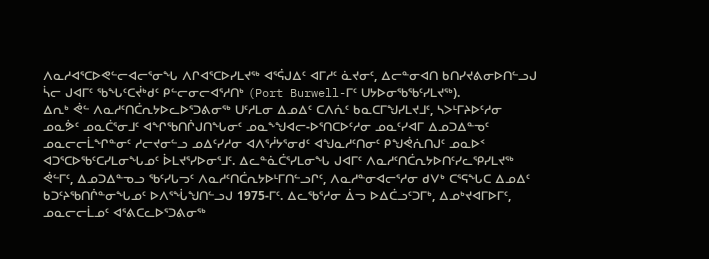ᐱᓇᓱᐊᕐᑕᐅᕙᓪᓕᐊᓕᕐᓂᖓ ᐱᒋᐊᕐᑕᐅᓯᒪᔪᖅ ᐊᕐᕌᒍᐃᑦ ᐊᒥᓱᑦ ᓈᔪᓂᑦ, ᐃᓕᓐᓂᐊᑎ ᑲᑎᓯᔪᕕᓂᐅᑎᓪᓗᒍ ᓵᓕ ᒍᐊᒥᑦ ᖃᖓᑦᑕᔫᒃᑯᑦ ᑭᓪᓕᓂᓕᐊᕐᓱᑎᒃ (Port Burwell-ᒥᑦ ᑌᔭᐅᓂᖃᖃᑦᓯᒪᔪᖅ).
ᐃᕆᒃ ᕚᓪ ᐱᓇᓱᑦᑎᑖᕆᔭᐅᓚᐅᕐᑐᕕᓂᖅ ᑌᑦᓱᒪᓂ ᐃᓄᐃᑦ ᑕᐱᕇᑦ ᑲᓇᑕᒥᖑᓯᒪᔪᒧᑦ, ᓴᐳᒻᒥᔨᐅᑦᓱᓂ ᓄᓇᕘᑦ ᓄᓇᑖᕐᓂᒧᑦ ᐊᖏᖃᑎᒌᒍᑎᖓᓂᑦ ᓄᓇᖕᖑᐊᓕ-ᐅᕐᑎᑕᐅᑦᓱᓂ ᓄᓇᑦᓯᐊᒥ ᐃᓄᑐᐃᓐᓀᑦ ᓄᓇᓕᓕᒫᖏᓐᓂᑦ ᓱᓕᔪᓂᓪᓗ ᓄᐃᑦᓯᓱᓂ ᐊᐱᕐᓲᔭᕐᓂᑯᑦ ᐊᖑᓇᓱᑦᑎᓂᑦ ᑭᖑᕚᕇᑎᒍᑦ ᓄᓇᐅᑉ ᐊᑐᕐᑕᐅᖃᑦᑕᓯᒪᓂᖓᓄᑦ ᐆᒪᔪᕐᓯᐅᓂᕐᒧᑦ. ᐃᓚᓐᓈᑖᕐᓯᒪᓂᖓ ᒍᐊᒥᑦ ᐱᓇᓱᑦᑎᑖᕆᔭᐅᑎᑦᓯᓚᕿᓯᒪᔪᖅ ᕚᓪᒥᑦ, ᐃᓄᑐᐃᓐᓀᓗ ᖃᑦᓯᒐᓓᑦ ᐱᓇᓱᑦᑎᑖᕆᔭᐅᒻᒥᑎᓪᓗᒋᑦ, ᐱᓇᓱᓐᓂᐊᓕᕐᓱᓂ ᑯᐯᒃ ᑕᕐᕋᖓᑕ ᐃᓄᐃᑦ ᑲᑐᑦᔨᖃᑎᒌᓐᓂᖓᓄᑦ ᐅᐱᕐᖔᖑᑎᓪᓗᒍ 1975-ᒥᑦ. ᐃᓚᖃᕐᓱᓂ ᐄᓓ ᐅᐃᑖᓗᑦᑐᒥᒃ, ᐃᓄᒃᔪᐊᒥᐅᒥᑦ, ᓄᓇᓕᓕᒫᓄᑦ ᐊᕐᕕᑕᓚᐅᕐᑐᕕᓂᖅ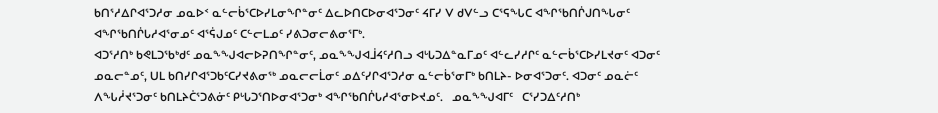ᑲᑎᕐᓱᐃᒋᐊᕐᑐᓱᓂ ᓄᓇᐅᑉ ᓇᓪᓕᑳᕐᑕᐅᓯᒪᓂᖏᓐᓂᑦ ᐃᓚᐅᑎᑕᐅᓂᐊᕐᑐᓂᑦ ᔦᒥᓯ ᐯ ᑯᐯᓪᓗ ᑕᕐᕋᖓᑕ ᐊᖏᖃᑎᒌᒍᑎᖓᓂᑦ ᐊᖏᖃᑎᒌᒐᓱᐊᕐᓂᓄᑦ ᐊᕐᕌᒍᓄᑦ ᑕᓪᓕᒪᓄᑦ ᓯᕕᑐᓂᓕᕕᓂᕐᒥᒃ.
ᐊᑐᕐᓱᑎᒃ ᑲᕙᒪᑐᖃᒃᑯᑦ ᓄᓇᖕᖑᐊᓕᐅᕈᑎᖏᓐᓂᑦ, ᓄᓇᖕᖑᐊᒨᔦᑦᓱᑎᓗ ᐊᒡᒐᑐᐃᓐᓇᒥᓄᑦ ᐊᓪᓚᓯᓱᒋᑦ ᓇᓪᓕᑳᕐᑕᐅᓯᒪᔪᓂᑦ ᐊᑐᓂᑦ ᓄᓇᓕᓐᓄᑦ, ᑌᒪ ᑲᑎᓯᒋᐊᕐᑐᑲᑦᑕᓯᔪᕕᓂᖅ ᓄᓇᓕᓕᒫᓂᑦ ᓄᐃᑦᓯᒋᐊᕐᑐᓱᓂ ᓇᓪᓕᑳᕐᓂᒥᒃ ᑲᑎᒪᔨ- ᐅᓂᐊᕐᑐᓂᑦ. ᐊᑐᓂᑦ ᓄᓇᓖᑦ ᐱᖓᓲᔪᕐᑐᓂᑦ ᑲᑎᒪᔨᑖᕐᑐᕕᓃᑦ ᑭᒡᒐᑐᕐᑎᐅᓂᐊᕐᑐᓂᒃ ᐊᖏᖃᑎᒌᒐᓱᐊᕐᓂᐅᔪᓄᑦ.   ᓄᓇᖕᖑᐊᒥᑦ   ᑕᕐᓯᑐᐃᑦᓱᑎᒃ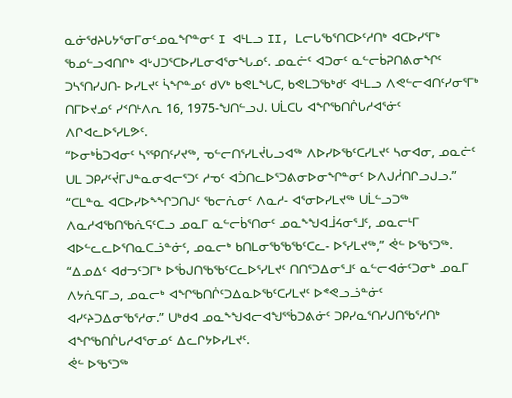ᓇᓃᖁᔨᒐᔭᕐᓂᒥᓂᑦᓄᓇᖏᓐᓂᑦ I ᐊᒻᒪᓗ II, ᒪᓕᒐᖃᕐᑎᑕᐅᑦᓱᑎᒃ ᐊᑕᐅᓯᕐᒥᒃ ᖃᓄᓪᓗᐊᑎᒋᒃ ᐊᒡᒍᑐᕐᑕᐅᓯᒪᓂᐊᕐᓂᖓᓄᑦ. ᓄᓇᓖᑦ ᐊᑐᓂᑦ ᓇᓪᓕᑳᕈᑎᕕᓂᖏᑦ ᑐᓴᕐᑎᓯᒍᑎ- ᐅᓯᒪᔪᑦ ᓵᖏᓐᓄᑦ ᑯᐯᒃ ᑲᕙᒪᖓᑕ, ᑲᕙᒪᑐᖃᒃᑯᑦ ᐊᒻᒪᓗ ᐱᕙᓪᓕᐊᑎᑦᓯᓂᕐᒥᒃ ᑎᒥᐅᔪᓄᑦ ᓯᑉᑎᒻᐱᕆ 16, 1975-ᖑᑎᓪᓗᒍ. ᑌᒫᑕᒐ ᐊᖏᖃᑎᒌᒐᓱᐊᕐᓃᑦ ᐱᒋᐊᓚᐅᕐᓯᒪᕗᑦ.
“ᐅᓂᒃᑳᑐᐊᓂᑦ ᓴᕐᕿᑎᑦᓯᔪᖅ, ᓀᓪᓕᑎᕐᓯᒪᔫᒐᓗᐊᖅ ᐱᐅᓯᐅᖃᑦᑕᓯᒪᔪᑦ ᓴᓂᐊᓂ, ᓄᓇᓖᑦ ᑌᒪ ᑐᑭᓯᑦᔫᒥᒍᓐᓇᓂᐊᓕᕐᑐᑦ ᓱᓀᑦ ᐊᑑᑎᓚᐅᕐᑐᕕᓂᐅᓂᖏᓐᓂᑦ ᐅᐱᒍᓲᑎᒋᓗᒍᓗ.”
“ᑕᒪᓐᓇ ᐊᑕᐅᓯᐅᖕᖏᑐᑎᒍᑦ ᖃᓕᕇᓂᑦ ᐱᓇᓱ- ᐊᕐᓂᐅᓯᒪᔪᖅ ᑌᒫᓪᓗᑐᖅ ᐱᓇᓱᐊᖃᑎᖃᕇᕋᑦᑕᓗ ᓄᓇᒥ ᓇᓪᓕᑳᕐᑎᓂᑦ ᓄᓇᖕᖑᐊᒨᔦᓂᕐᒧᑦ, ᓄᓇᓕᒻᒥ ᐊᐅᓪᓚᓚᐅᕐᑎᓇᑕᓘᓐᓃᑦ, ᓄᓇᓕᒃ ᑲᑎᒪᓂᖃᖃᖃᑦᑕᓚ- ᐅᕐᓯᒪᔪᖅ,” ᕚᓪ ᐅᖃᕐᑐᖅ.
“ᐃᓄᐃᑦ ᐊᑯᓓᑦᑐᒥᒃ ᐅᖄᒍᑎᖃᖃᑦᑕᓚᐅᕐᓯᒪᔪᑦ ᑎᑎᕐᑐᐃᓂᕐᒧᑦ ᓇᓪᓕᐊᓃᑦᑐᓂᒃ ᓄᓇᒥ ᐱᔭᕇᕋᒥᓗ, ᓄᓇᓕᒃ ᐊᖏᖃᑎᒌᑦᑐᐃᓇᐅᖃᑦᑕᓯᒪᔪᑦ ᐅᕝᕙᓗᓘᓐᓃᑦ ᐊᓯᑦᔨᑐᐃᓂᖃᕐᓱᓂ.” ᑌᒃᑯᐊ ᓄᓇᖕᖑᐊᓕᐊᖑᕐᖄᑐᕕᓃᑦ ᑐᑭᓯᓇᕐᑎᓯᒍᑎᖃᕐᓱᑎᒃ ᐊᖏᖃᑎᒌᒐᓱᐊᕐᓂᓄᑦ ᐃᓚᒋᔭᐅᓯᒪᔪᑦ.
ᕚᓪ ᐅᖃᕐᑐᖅ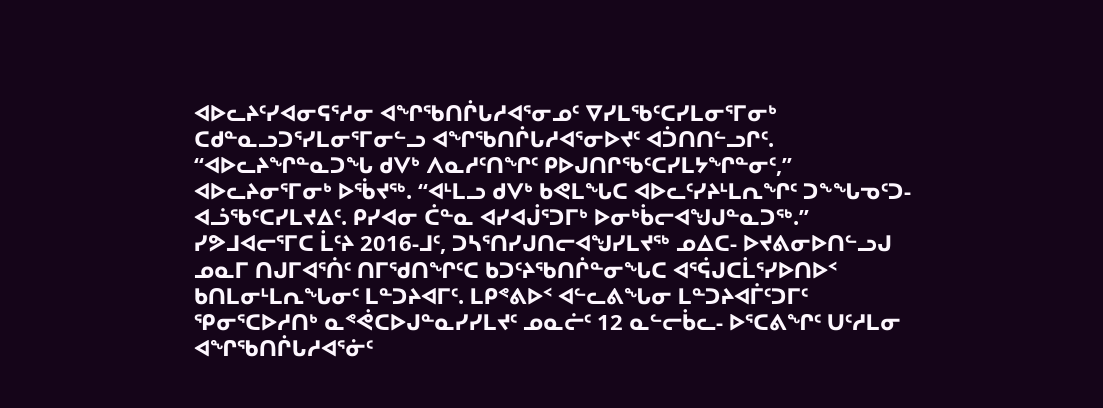ᐊᐅᓚᔨᑦᓯᐊᓂᕋᕐᓱᓂ ᐊᖏᖃᑎᒌᒐᓱᐊᕐᓂᓄᑦ ᐁᓯᒪᖃᑦᑕᓯᒪᓂᕐᒥᓂᒃ ᑕᑯᓐᓇᓗᑐᕐᓯᒪᓂᕐᒥᓂᓪᓗ ᐊᖏᖃᑎᒌᒐᓱᐊᕐᓂᐅᔪᑦ ᐊᑑᑎᑎᓪᓗᒋᑦ.
“ᐊᐅᓚᔨᖏᓐᓇᑐᖓ ᑯᐯᒃ ᐱᓇᓱᑦᑎᖏᑦ ᑭᐅᒍᑎᒋᖃᑦᑕᓯᒪᔭᖏᓐᓂᑦ,” ᐊᐅᓚᔨᓂᕐᒥᓂᒃ ᐅᖄᔪᖅ. “ᐊᒻᒪᓗ ᑯᐯᒃ ᑲᕙᒪᖓᑕ ᐊᐅᓚᑦᓯᔨᒻᒪᕆᖏᑦ ᑐᖕᖓᓀᑦᑐ- ᐊᓘᖃᑦᑕᓯᒪᔪᐃᑦ. ᑭᓯᐊᓂ ᑖᓐᓇ ᐊᓯᐊᒎᕐᑐᒥᒃ ᐅᓂᒃᑳᓕᐊᖑᒍᓐᓇᑐᖅ.”
ᓯᕗᒧᐊᓕᕐᒥᑕ ᒫᑦᔨ 2016-ᒧᑦ, ᑐᓴᕐᑎᓯᒍᑎᓕᐊᖑᓯᒪᔪᖅ ᓄᐃᑕ- ᐅᔪᕕᓂᐅᑎᓪᓗᒍ ᓄᓇᒥ ᑎᒍᒥᐊᕐᑏᑦ ᑎᒥᖁᑎᖏᑦᑕ ᑲᑐᑦᔨᖃᑎᒌᓐᓂᖓᑕ ᐊᕐᕌᒍᑕᒫᕐᓯᐅᑎᐅᑉ ᑲᑎᒪᓂᒻᒪᕆᖓᓂᑦ ᒪᓐᑐᔨᐊᒥᑦ. ᒪᑭᕝᕕᐅᑉ ᐊᓪᓚᕕᖓᓂ ᒪᓐᑐᔨᐊᒦᑦᑐᒥᑦ ᕿᓂᕐᑕᐅᓱᑎᒃ ᓇᕝᕚᑕᐅᒍᓐᓇᓯᓯᒪᔪᑦ ᓄᓇᓖᑦ 12 ᓇᓪᓕᑳᓚ- ᐅᕐᑕᕕᖏᑦ ᑌᑦᓱᒪᓂ ᐊᖏᖃᑎᒌᒐᓱᐊᕐᓃᑦ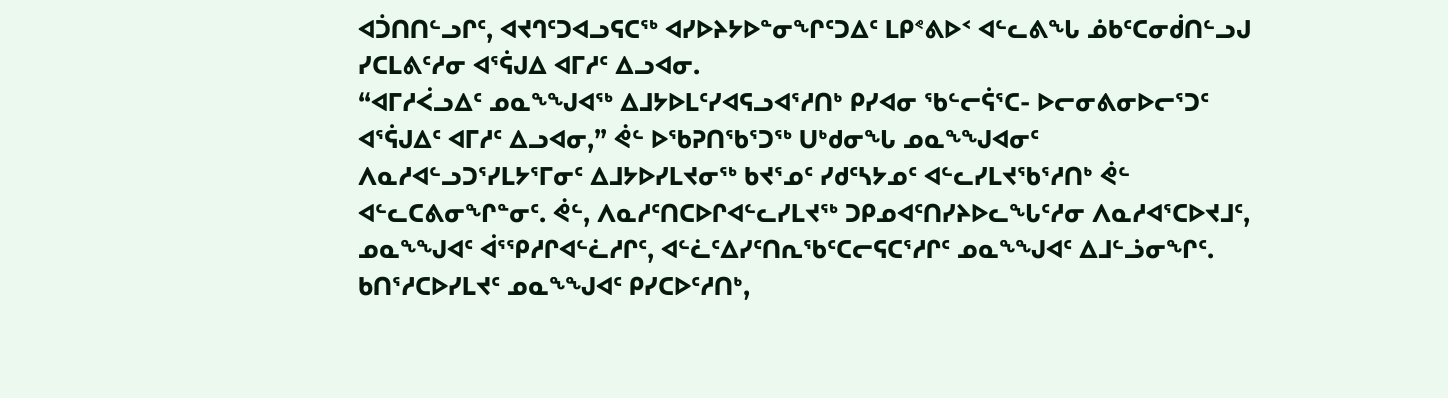ᐊᑑᑎᑎᓪᓗᒋᑦ, ᐊᔪᒉᑦᑐᐊᓗᕋᑕᖅ ᐊᓯᐅᔨᔭᐅᓐᓂᖏᑦᑐᐃᑦ ᒪᑭᕝᕕᐅᑉ ᐊᓪᓚᕕᖓ ᓅᑲᑦᑕᓂᑰᑎᓪᓗᒍ ᓯᑕᒪᕕᑦᓱᓂ ᐊᕐᕌᒍᐃ ᐊᒥᓱᑦ ᐃᓗᐊᓂ.
“ᐊᒥᓱᐹᓗᐃᑦ ᓄᓇᖕᖑᐊᖅ ᐃᒧᔭᐅᒪᑦᓯᐊᕋᓗᐊᕐᓱᑎᒃ ᑭᓯᐊᓂ ᖃᓪᓕᕌᕐᑕ- ᐅᓕᓂᕕᓂᐅᓕᕐᑐᑦ ᐊᕐᕌᒍᐃᑦ ᐊᒥᓱᑦ ᐃᓗᐊᓂ,” ᕚᓪ ᐅᖃᕈᑎᖃᕐᑐᖅ ᑌᒃᑯᓂᖓ ᓄᓇᖕᖑᐊᓂᑦ ᐱᓇᓱᐊᓪᓗᑐᕐᓯᒪᔭᕐᒥᓂᑦ ᐃᒧᔭᐅᓯᒪᔪᓂᖅ ᑲᔪᕐᓄᑦ ᓯᑯᑦᓴᔭᓄᑦ ᐊᓪᓚᓯᒪᔪᖃᕐᓱᑎᒃ ᕚᓪ ᐊᓪᓚᑕᕕᓂᖏᓐᓂᑦ. ᕚᓪ, ᐱᓇᓱᑦᑎᑕᐅᒋᐊᓪᓚᓯᒪᔪᖅ ᑐᑭᓄᐊᑦᑎᓯᔨᐅᓚᖓᑦᓱᓂ ᐱᓇᓱᐊᕐᑕᐅᔪᒧᑦ, ᓄᓇᖕᖑᐊᑦ ᐋᕐᕿᓱᒋᐊᓪᓛᓱᒋᑦ, ᐊᓪᓛᑦᐃᓯᑦᑎᕆᖃᑦᑕᓕᕋᑕᕐᓱᒋᑦ ᓄᓇᖕᖑᐊᑦ ᐃᒧᓪᓘᓂᖏᑦ. ᑲᑎᕐᓱᑕᐅᓯᒪᔪᑦ ᓄᓇᖕᖑᐊᑦ ᑭᓯᑕᐅᑦᓱᑎᒃ,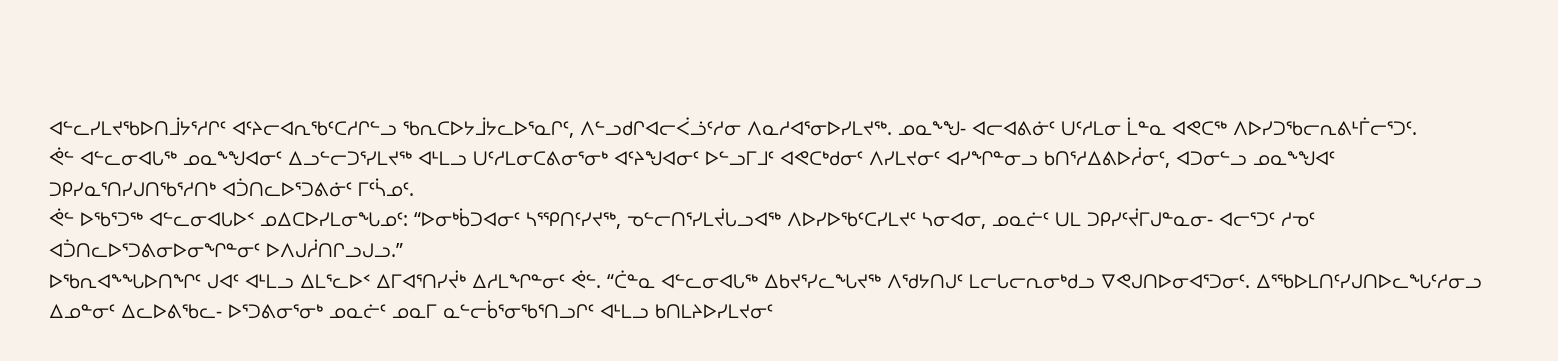ᐊᓪᓚᓯᒪᔪᖃᐅᑎᒨᔭᕐᓱᒋᑦ ᐊᑦᔨᓕᐊᕆᖃᑦᑕᓱᒋᓪᓗ ᖃᕆᑕᐅᔭᒨᔭᓚᐅᕐᓇᒋᑦ, ᐱᓪᓗᑯᒋᐊᓕᐹᓘᑦᓱᓂ ᐱᓇᓱᐊᕐᓂᐅᓯᒪᔪᖅ. ᓄᓇᖕᖑ- ᐊᓕᐊᕕᓃᑦ ᑌᑦᓱᒪᓂ ᒫᓐᓇ ᐊᕙᑕᖅ ᐱᐅᓯᑐᖃᓕᕆᕕᒻᒦᓕᕐᑐᑦ.
ᕚᓪ ᐊᓪᓚᓂᐊᒐᖅ ᓄᓇᖕᖑᐊᓂᑦ ᐃᓗᓪᓕᑐᕐᓯᒪᔪᖅ ᐊᒻᒪᓗ ᑌᑦᓱᒪᓂᑕᕕᓂᕐᓂᒃ ᐊᑦᔨᖑᐊᓂᑦ ᐅᓪᓗᒥᒧᑦ ᐊᕙᑕᒃᑯᓂᑦ ᐱᓯᒪᔪᓂᑦ ᐊᓯᖏᓐᓂᓗ ᑲᑎᕐᓱᐃᕕᐅᓲᓂᑦ, ᐊᑐᓂᓪᓗ ᓄᓇᖕᖑᐊᑦ ᑐᑭᓯᓇᕐᑎᓯᒍᑎᖃᕐᓱᑎᒃ ᐊᑑᑎᓚᐅᕐᑐᕕᓃᑦ ᒥᑦᓵᓄᑦ.
ᕚᓪ ᐅᖃᕐᑐᖅ ᐊᓪᓚᓂᐊᒐᐅᑉ ᓄᐃᑕᐅᓯᒪᓂᖓᓄᑦ: “ᐅᓂᒃᑳᑐᐊᓂᑦ ᓴᕐᕿᑎᑦᓯᔪᖅ, ᓀᓪᓕᑎᕐᓯᒪᔫᒐᓗᐊᖅ ᐱᐅᓯᐅᖃᑦᑕᓯᒪᔪᑦ ᓴᓂᐊᓂ, ᓄᓇᓖᑦ ᑌᒪ ᑐᑭᓯᑦᔫᒥᒍᓐᓇᓂ- ᐊᓕᕐᑐᑦ ᓱᓀᑦ ᐊᑑᑎᓚᐅᕐᑐᕕᓂᐅᓂᖏᓐᓂᑦ ᐅᐱᒍᓲᑎᒋᓗᒍᓗ.”
ᐅᖃᕆᐊᖕᖓᐅᑎᖏᑦ ᒍᐊᑦ ᐊᒻᒪᓗ ᐃᒪᕐᓚᐅᑉ ᐃᒥᐊᕐᑎᓯᔫᒃ ᐃᓱᒪᖏᓐᓂᑦ ᕚᓪ. “ᑖᓐᓇ ᐊᓪᓚᓂᐊᒐᖅ ᐃᑲᔪᕐᓯᓚᖓᔪᖅ ᐱᖁᔭᑎᒍᑦ ᒪᓕᒐᓕᕆᓂᒃᑯᓗ ᐁᕙᒍᑎᐅᓂᐊᕐᑐᓂᑦ. ᐃᕐᖃᐅᒪᑎᑦᓯᒍᑎᐅᓚᖓᑦᓱᓂᓗ ᐃᓄᓐᓂᑦ ᐃᓚᐅᕕᖃᓚ- ᐅᕐᑐᕕᓂᕐᓂᒃ ᓄᓇᓖᑦ ᓄᓇᒥ ᓇᓪᓕᑳᕐᓂᖃᕐᑎᓗᒋᑦ ᐊᒻᒪᓗ ᑲᑎᒪᔨᐅᓯᒪᔪᓂᑦ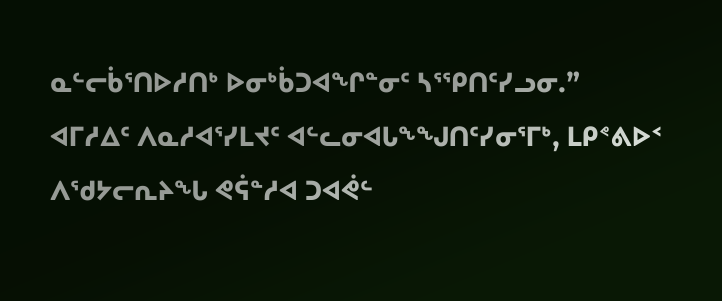ᓇᓪᓕᑳᕐᑎᐅᓱᑎᒃ ᐅᓂᒃᑳᑐᐊᖏᓐᓂᑦ ᓴᕐᕿᑎᑦᓯᓗᓂ.”
ᐊᒥᓱᐃᑦ ᐱᓇᓱᐊᕐᓯᒪᔪᑦ ᐊᓪᓚᓂᐊᒐᖕᖑᑎᑦᓯᓂᕐᒥᒃ, ᒪᑭᕝᕕᐅᑉ ᐱᖁᔭᓕᕆᔨᖓ ᕙᕌᓐᓱᐊ ᑐᐊᕚᓪ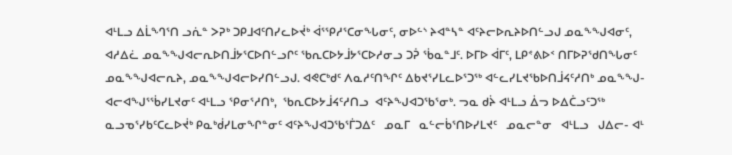ᐊᒻᒪᓗ ᐃᒫᙰᕐᑎ ᓗᕇᓐ ᐳᕈᒃ ᑐᑭᒧᐊᑦᑎᓯᓚᐅᔫᒃ ᐋᕐᕿᓱᕐᑕᓂᖓᓂᑦ, ᓂᐅᓪᔅ ᔨᐊᓐᓴᓐ ᐊᑦᔨᓕᐅᕆᔨᐅᑎᓪᓗᒍ ᓄᓇᖕᖑᐊᓂᑦ, ᐊᓱᐃᓛ ᓄᓇᖕᖑᐊᓕᕆᐅᑎᒨᔭᕐᑕᐅᑎᓪᓗᒋᑦ ᖃᕆᑕᐅᔭᒨᔭᕐᑕᐅᓱᓂᓗ ᑐᕉ ᖄᓇᓐᒧᑦ. ᐅᒥᐅ ᐋᒥᑦ, ᒪᑭᕝᕕᐅᑉ ᑎᒥᐅᕈᖁᑎᖓᓂᑦ ᓄᓇᖕᖑᐊᓕᕆᔨ, ᓄᓇᖕᖑᐊᓕᐅᓯᑎᓪᓗᒍ. ᐊᕙᑕᒃᑯᑦ ᐱᓇᓱᑦᑎᖏᑦ ᐃᑲᔪᕐᓯᒪᓚᐅᕐᑐᖅ ᐊᓪᓚᓯᒪᔪᖃᐅᑎᒨᔦᑦᓱᑎᒃ ᓄᓇᖕᖑ- ᐊᓕᐊᖑᕐᖄᓯᒪᔪᓂᑦ ᐊᒻᒪᓗ ᕿᓂᕐᓱᑎᒃ,  ᖃᕆᑕᐅᔭᒨᔦᑦᓱᑎᓗ  ᐊᑦᔨᖑᐊᑐᖃᕐᓂᒃ. ᓓᓇ ᑯᔩ ᐊᒻᒪᓗ ᐄᓓ ᐅᐃᑖᓗᑦᑐᖅ ᓇᓗᓀᕐᓯᑲᑦᑕᓚᐅᔫᒃ ᑭᓇᒃᑰᓯᒪᓂᖏᓐᓂᑦ ᐊᑦᔨᖑᐊᑐᖃᕐᒦᑐᐃᑦ   ᓄᓇᒥ   ᓇᓪᓕᑳᕐᑎᐅᓯᒪᔪᑦ   ᓄᓇᓕᓐᓂ   ᐊᒻᒪᓗ   ᒍᐃᓕ- ᐊᒻ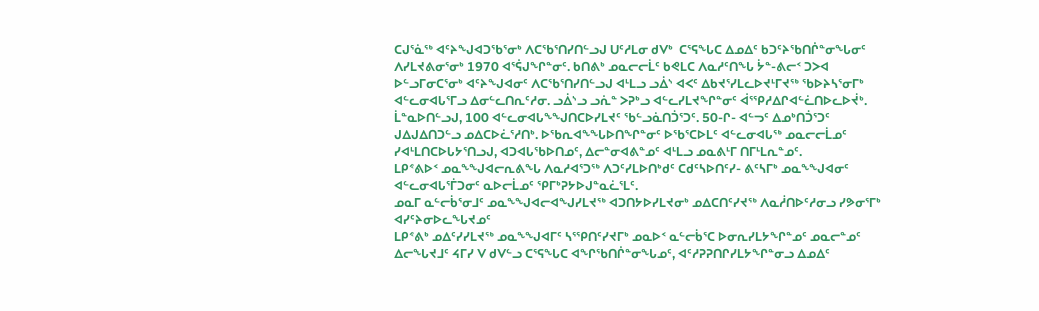ᑕᒍᕐᓈᖅ ᐊᑦᔨᖑᐊᑐᖃᕐᓂᒃ ᐱᑕᖃᕐᑎᓯᑎᓪᓗᒍ ᑌᑦᓱᒪᓂ ᑯᐯᒃ  ᑕᕐᕋᖓᑕ ᐃᓄᐃᑦ ᑲᑐᑦᔨᖃᑎᒌᓐᓂᖓᓂᑦ ᐱᓯᒪᔪᕕᓂᕐᓂᒃ 1970 ᐊᕐᕌᒍᖏᓐᓂᑦ. ᑲᑎᕕᒃ ᓄᓇᓕᓕᒫᑦ ᑲᕙᒪᑕ ᐱᓇᓱᑦᑎᖓ ᔮᓐ-ᕕᓕᑉ ᑐᐳᐊ ᐅᓪᓗᒥᓂᑕᕐᓂᒃ ᐊᑦᔨᖑᐊᓂᑦ ᐱᑕᖃᕐᑎᓯᑎᓪᓗᒍ ᐊᒻᒪᓗ ᓗᐄᔅ ᐊᐸᑦ ᐃᑲᔪᕐᓯᒪᓚᐅᔪᒻᒥᔪᖅ ᖃᐅᔨᓴᕐᓂᒥᒃ ᐊᓪᓚᓂᐊᒐᕐᒥᓗ ᐃᓂᓪᓚᑎᕆᑦᓱᓂ. ᓗᐄᔅᓗ ᓗᕇᓐ ᐳᕈᒃᓗ ᐊᓪᓚᓯᒪᔪᖏᓐᓂᑦ ᐋᕐᕿᓱᐃᒋᐊᓪᓛᑎᐅᓚᐅᔫᒃ.
ᒫᓐᓇᐅᑎᓪᓗᒍ, 100 ᐊᓪᓚᓂᐊᒐᖕᖑᑎᑕᐅᓯᒪᔪᑦ ᖃᓪᓗᓈᑎᑑᕐᑐᑦ. 50-ᒋ- ᐊᓪᓓᑦ ᐃᓄᒃᑎᑑᕐᑐᑦ ᒍᐃᒍᐃᑎᑐᓪᓗ ᓄᐃᑕᐅᓛᕐᓱᑎᒃ. ᐅᖃᕆᐊᖕᖓᐅᑎᖏᓐᓂᑦ ᐅᖃᕐᑕᐅᒪᑦ ᐊᓪᓚᓂᐊᒐᖅ ᓄᓇᓕᓕᒫᓄᑦ ᓯᐊᒻᒪᑎᑕᐅᒐᔭᕐᑎᓗᒍ, ᐊᑐᐊᒐᖃᐅᑎᓄᑦ, ᐃᓕᓐᓂᐊᕕᓐᓄᑦ ᐊᒻᒪᓗ ᓄᓇᕕᒻᒥ ᑎᒥᒻᒪᕆᓐᓄᑦ.
ᒪᑭᕝᕕᐅᑉ ᓄᓇᖕᖑᐊᓕᕆᕕᖓ ᐱᓇᓱᐊᕐᑐᖅ ᐱᑐᑦᓯᒪᐅᑎᒃᑯᑦ ᑕᑯᑦᓴᐅᑎᑦᓯ- ᕕᑦᓴᒥᒃ ᓄᓇᖕᖑᐊᓂᑦ ᐊᓪᓚᓂᐊᒐᕐᒦᑐᓂᑦ ᓇᐅᓕᒫᓄᑦ ᕿᒥᒃᕈᔭᐅᒍᓐᓇᓛᕐᒪᑦ.
ᓄᓇᒥ ᓇᓪᓕᑳᕐᓂᒧᑦ ᓄᓇᖕᖑᐊᓕᐊᖑᓯᒪᔪᖅ ᐊᑐᑎᔭᐅᓯᒪᔪᓂᒃ ᓄᐃᑕᑎᑦᓯᔪᖅ ᐱᓇᓲᑎᐅᑦᓱᓂᓗ ᓯᕗᓂᕐᒥᒃ ᐊᓯᑦᔨᓂᐅᓚᖓᔪᓄᑦ
ᒪᑭᕝᕕᒃ ᓄᐃᑦᓯᓯᒪᔪᖅ ᓄᓇᖕᖑᐊᒥᑦ ᓴᕐᕿᑎᑦᓯᔪᒥᒃ ᓄᓇᐅᑉ ᓇᓪᓕᑳᕐᑕ ᐅᓂᕆᓯᒪᔭᖏᓐᓄᑦ ᓄᓇᓕᓐᓄᑦ ᐃᓕᖓᔪᒧᑦ ᔦᒥᓯ ᐯ ᑯᐯᓪᓗ ᑕᕐᕋᖓᑕ ᐊᖏᖃᑎᒌᓐᓂᖓᓄᑦ, ᐊᑦᓱᕈᕈᑎᒋᓯᒪᔭᖏᓐᓂᓗ ᐃᓄᐃᑦ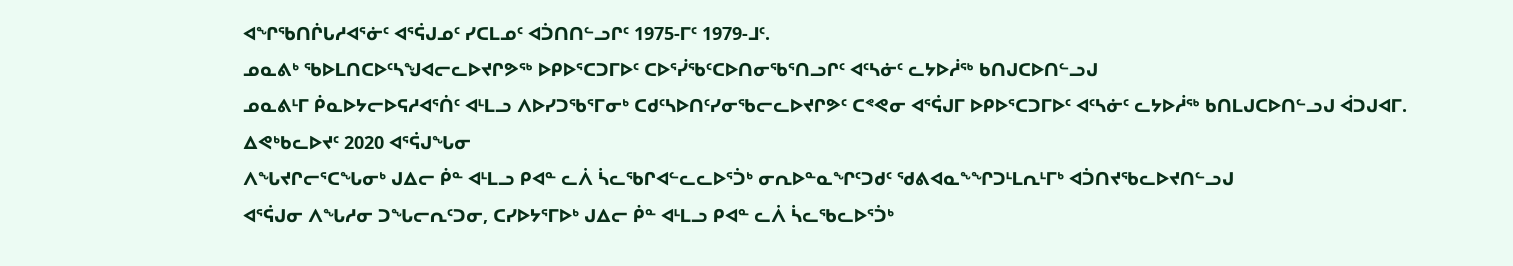ᐊᖏᖃᑎᒌᒐᓱᐊᕐᓃᑦ ᐊᕐᕌᒍᓄᑦ ᓯᑕᒪᓄᑦ ᐊᑑᑎᑎᓪᓗᒋᑦ 1975-ᒥᑦ 1979-ᒧᑦ.
ᓄᓇᕕᒃ ᖃᐅᒪᑎᑕᐅᑦᓴᖑᐊᓕᓚᐅᔪᒋᕗᖅ ᐅᑭᐅᕐᑕᑐᒥᐅᑦ ᑕᐅᕐᓰᖃᑦᑕᐅᑎᓂᖃᕐᑎᓗᒋᑦ ᐊᑦᓴᓃᑦ ᓚᔭᐅᓲᖅ ᑲᑎᒍᑕᐅᑎᓪᓗᒍ
ᓄᓇᕕᒻᒥ ᑮᓇᐅᔭᓕᐅᕋᓱᐊᕐᑏᑦ ᐊᒻᒪᓗ ᐱᐅᓯᑐᖃᕐᒥᓂᒃ ᑕᑯᑦᓴᐅᑎᑦᓯᓂᖃᓕᓚᐅᔪᒋᕗᑦ ᑕᕝᕙᓂ ᐊᕐᕌᒍᒥ ᐅᑭᐅᕐᑕᑐᒥᐅᑦ ᐊᑦᓴᓃᑦ ᓚᔭᐅᓲᖅ ᑲᑎᒪᒍᑕᐅᑎᓪᓗᒍ ᐋᑐᒍᐊᒥ.
ᐃᕙᒃᑲᓚᐅᔪᑦ 2020 ᐊᕐᕌᒍᖓᓂ
ᐱᖓᔪᒋᓕᕐᑕᖓᓂᒃ ᒍᐃᓕ ᑮᓐ ᐊᒻᒪᓗ ᑭᐊᓐ ᓚᐲ ᓵᓚᖃᒋᐊᓪᓚᓚᐅᕐᑑᒃ ᓂᕆᐅᓐᓇᖏᑦᑐᑯᑦ ᖁᕕᐊᓇᖕᖏᑐᒻᒪᕆᒻᒥᒃ ᐊᑑᑎᔪᖃᓚᐅᔪᑎᓪᓗᒍ
ᐊᕐᕌᒍᓂ ᐱᖓᓱᓂ ᑐᖓᓕᕆᑦᑐᓂ, ᑕᓯᐅᔭᕐᒥᐅᒃ ᒍᐃᓕ ᑮᓐ ᐊᒻᒪᓗ ᑭᐊᓐ ᓚᐲ ᓵᓚᖃᓚᐅᕐᑑᒃ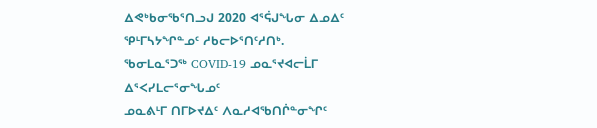ᐃᕙᒃᑲᓂᖃᕐᑎᓗᒍ 2020 ᐊᕐᕌᒍᖓᓂ ᐃᓄᐃᑦ ᕿᒻᒥᓴᔭᖏᓐᓄᑦ ᓱᑲᓕᐅᕐᑎᑦᓱᑎᒃ.
ᖃᓂᒪᓇᕐᑐᖅ COVID-19 ᓄᓇᕐᔪᐊᓕᒫᒥ ᐃᕐᐸᓯᒪᓕᕐᓂᖓᓄᑦ
ᓄᓇᕕᒻᒥ ᑎᒥᐅᔪᐃᑦ ᐱᓇᓱᐊᖃᑎᒌᓐᓂᖏᑦ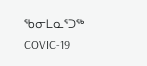ᖃᓂᒪᓇᕐᑐᖅ COVIC-19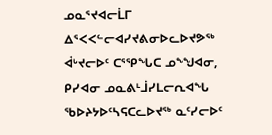ᓄᓇᕐᔪᐊᓕᒫᒥ ᐃᕐᐸᐸᓪᓕᐊᓯᔪᕕᓂᐅᓚᐅᔪᕗᖅ ᐋᒡᔪᓕᐅᑦ ᑕᕐᕿᖓᑕ ᓄᖕᖑᐊᓂ, ᑭᓯᐊᓂ ᓄᓇᕕᒻᒨᓯᒪᓕᕆᐊᖓ ᖃᐅᔨᔭᐅᑦᓴᕋᑕᓚᐅᔪᖅ ᓇᑦᓯᓕᐅᑦ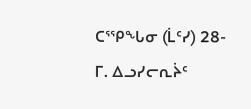ᑕᕐᕿᖓᓂ (ᒫᑦᓯ) 28-ᒥ. ᐃᓗᓯᓕᕆᔩᑦ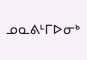ᓄᓇᕕᒻᒥᐅᓂᒃ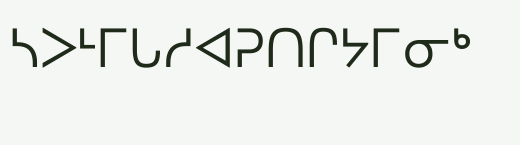ᓴᐳᒻᒥᒐᓱᐊᕈᑎᒋᔭᒥᓂᒃ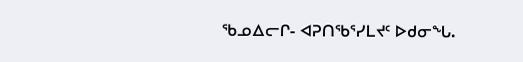ᖃᓄᐃᓕᒋ- ᐊᕈᑎᖃᕐᓯᒪᔪᑦ ᐅᑯᓂᖓ.